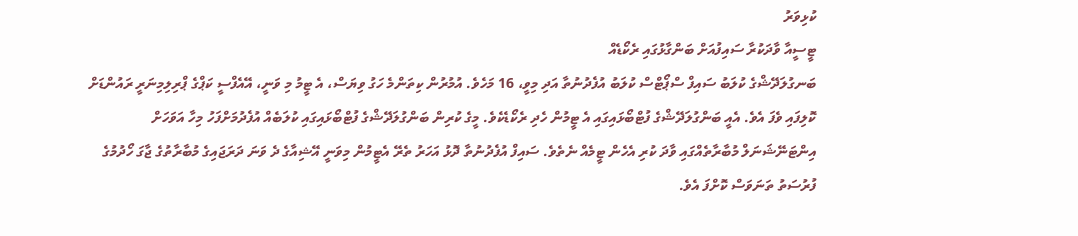ކުޅިވަރު
ޓީސީއާ ވާދަކުރާ ސައިފުއަށް ބަންގާޅުގައި ރެކޯޑެއް
ބަނގުލަދޭޝްގެ ކުލަބު ސައިފް ސްޕޯޓްސް ކުލަބު އުފެދުނުތާ އަދި މިވީ، 16 މަހެވެ. އުމުރުން ކިތަންމެ ހަގު ވިޔަސް، އެ ޓީމު މި ވަނީ، އޭއެފްސީ ކަޕްގެ ޕްރިލިމިނަރީ ރައުންޑަށް ކޮލިފައި ވެފަ އެވެ. އެއީ ބަންގުލަދޭޝްގެ ފުޓްބޯޅައިގައި އެ ޓީމުން ހެދި ރެކޯޑެކެވެ. މީގެ ކުރިން ބަންގުލަދޭޝްގެ ފުޓްބޯޅައިގައި ކުލަބެއް އުފެދުމަށްފަހު މިހާ އަވަހަށް އިންޓަނޭޝަނަލް މުބާރާތެއްގައި ވާދަ ކުރި އެހެން ޓީމެއް ނެތެވެ. ސައިފް އުފެދުނުތާ ދޮޅު އަހަރު ތެރޭ އެޓީމުން މިވަނީ އޭޝިއާގެ ދެ ވަނަ ދަރަޖައިގެ މުބާރާތުގެ ޖާގަ ހޯދުމުގެ ފުރުސަތު ތަނަވަސް ކޮށްފަ އެވެ.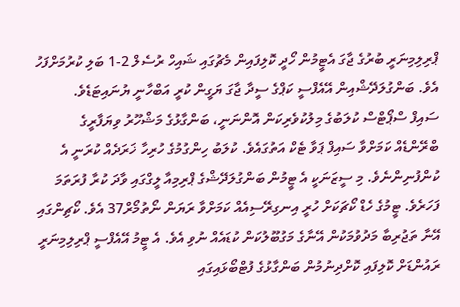ޕްރިލިމިނަރީ ބުރުގެ ޖާގަ އެޓީމުން ހޯދީ ކޮލިފައިން މެޗުގައި ޝައިހް ރުސެލް 2-1 ބަލި ކުރުމަށްފަހު އެވެ. ބަންގުލަދޭޝްއިން އޭއެފްސީ ކަޕްގެ ސީދާ ޖާގަ ޔަގީން ކުރީ އަބްހާނީ ޔުނައިޓަޑެވެ.
ސައިފް ސްޕޯޓްސް ކުލަބުގެ މިލުކުވެރިކަން އޮންނަނީ، ބަންގާޅުގެ މަޝްހޫރު ވިޔަފާރީގެ ބްރޭންޑެއް ކަމަށްވާ ސައިފް ޕަވާ ޓެކް އަތުގައެވެ. ކުލަބު ހިންގުމުގެ ހުރިހާ ޚަރަދެއް ކުރަނީ އެ ކުންފުނިންނެވެ. މި ސީޒަނަކީ އެ ޓީމުން ބަންގުލަދޭޝްގެ ޕްރިމިއާ ލީގްގައި ވާދަ ކުރާ ފުރަތަމަ ފަހަރެވެ. ޓީމުގެ ހެޑް ކޯޗަކަށް ހުރީ އިނގިރޭސިއެއް ކަމަށްވާ ރަޔަން ނޯތުމޯރް37 އެވެ. ކޯޗިންގައި އޭނާ ތަޖުރިބާ މަދުވުމަކުން އޭނާގެ މަގުބޫލުކަން ކުޑައެއް ނުވި އެވެ. އެ ޓީމު އޭއެފްސީ ޕްރިލިމިނަރީ ރައުންޑަށް ކޮލިފައި ކޮށްދިނުމުން ބަންގާޅުގެ ފުޓްބޯޅައިގައި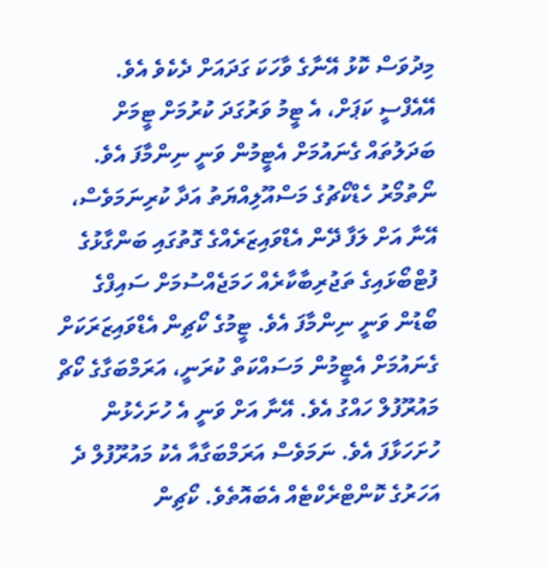މިދުވަސް ކޮޅު އޭނާގެ ވާހަކަ ގަދައަށް ދެކެވެ އެވެ.
އޭއެފްސީ ކަޕަށް، އެ ޓީމު ވަރުގަދަ ކުރުމަށް ޓީމަށް ބަދަލުތައް ގެނައުމަށް އެޓީމުން ވަނީ ނިންމާފަ އެވެ. ނޯތުމޯރު ހެޑްކޯޗުގެ މަސްއޫލިއްޔަތު އަދާ ކުރިނަމަވެސް، އޭނާ އަށް ލަފާ ދޭން އެޑްވައިޒަރެއްގެ ގޮތުގައި ބަންގާޅުގެ ފުޓްބޯޅައިގެ ތަޖުރިބާކާރެއް ހަމަޖެއްސުމަށް ސައިފްގެ ބޯޑުން ވަނީ ނިންމާފަ އެވެ. ޓީމުގެ ކޯޗިން އެޑްވައިޒަރަކަށް ގެނައުމަށް އެޓީމުން މަސައްކަތް ކުރަނީ، އަރަމްބަގާގެ ކޯޗް މައުރޫފުލް ހައްގު އެވެ. އޭނާ އަށް ވަނީ އެ ހުށަހެޅުން ހުށަހަޅާފަ އެވެ. ނަމަވެސް އަރަމްބަގާއާ އެކު މައުރޫފުލް ދެ އަހަރުގެ ކޮންޓްރެކްޓެއް އެބައޮތެވެ. ކޯޗިން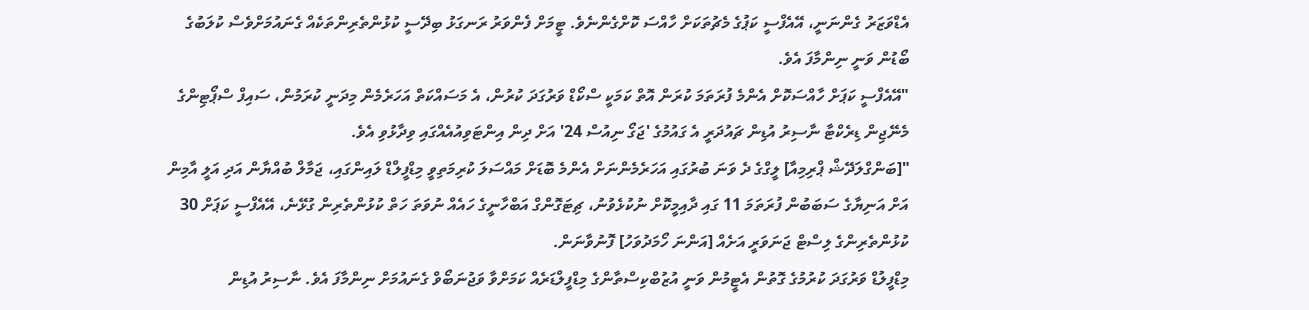އެޑްވަޒަރު ގެންނަނީ، އޭއެފްސީ ކަޕުގެ މެޗުތަކަށް ހާއްސަ ކޮށްގެންނެވެ. ޓީމަށް ފެންވަރު ރަނގަޅު ބިދޭސީ ކުޅުންތެރިންތަކެއް ގެނައުމަށްވެސް ކުލަބުގެ ބޯޑުން ވަނީ ނިންމާފަ އެވެ.
"އޭއެފްސީ ކަޕަށް ހާއްސަކޮށް އެންމެ ފުރަތަމަ ކުރަން އޮތް ކަމަކީ ސްކޯޑް ވަރުގަދަ ކުރުން، އެ މަސައްކަތް އަހަރެމެން މިދަނީ ކުރަމުން، ސައިފް ސްޕޯޓިންގެ މެނޭޖިން ޑިރެކްޓާ ނާސިރު އުޑިން ޗައުދަރީ އެ ގައުމުގެ 'ޖަގޯ ނިއުސް 24' އަށް ދިން އިންޓަވިއުއެއްގައި ވިދާޅުވި އެވެ.
"[ބަންގްލަދޭޝް ޕްރިމިއާ] ލީގްގެ ދެ ވަނަ ބުރުގައި އަހަރެމެންނަށް އެންމެ ބޮޑަށް މައްސަލަ ކުރިމަތިވީ މިޑްފީލްޑް ލައިންގައި، ޖަމާލް ބުއްޔާން އަދި އަލީ އާމިން އަށް އަނިޔާގެ ސަބަބުން ފުރަތަމަ 11 ގައި ދާއިމީކޮށް ނުކުޅެވުނު، ޗިޓަގޮންގް އަބްހާނީގެ ހައެއް ނުވަތަ ހަތް ކުޅުންތެރިން ގުޅޭނެ، އޭއެފްސީ ކަޕަށް 30 ކުޅުންތެރިންގެ ލިސްޓް ޖަނަވަރީ އަށެއް [އަންނަ ހޯމަދުވަހު] ފޮނުވާނަން.
މިޑްފީލުޑް ވަރުގަދަ ކުރުމުގެ ގޮތުން އެޓީމުން ވަނީ އުޒުބްކިސްތާންގެ މިޑްފީލްޑަރެއް ކަމަށްވާ ވަޖުނަބޯވް ގެނައުމަށް ނިންމާފަ އެވެ. ނާސިރު އުޑިން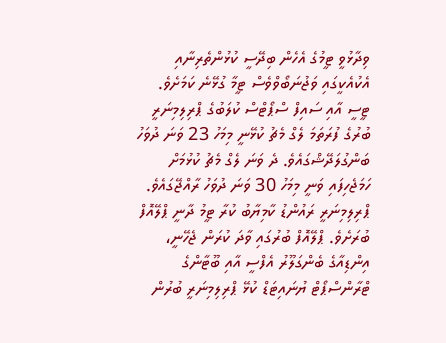ވިދާޅުވީ ޓީމުގެ އެހެން ބިދޭސީ ކުޅުންތެރިނާއި އެކުއެކީގައި ވަޖުނަބޯވްވެސް ޓީމާ ގުޅޭނެ ކަމަށެވެ.
ޓީސީ އާއި ސައިފް ސްޕޯޓްސް ކުލަބުގެ ޕްރިލިމިނަރީ ބުރުގެ ފުރަތަމަ ލެގް މެޗު ކުޅޭނީ މިމަހު 23 ވަނަ ދުވަހު ބަންގުލަދޭޝްގައެވެ. ދެ ވަނަ ލެގް މެޗު ކުޅުމަށް ހަމަޖެހިފައި ވަނީ މިމަހު 30 ވަނަ ދުވަހު ރާއްޖޭގައެވެ. ޕްރިލިމިނަރީ ރައުންޑު ކާމިޔާބު ކުރާ ޓީމު ދާނީ ޕްލޭއޮފް ބުރަށެވެ. ޕްލޭއޮފް ބުރުގައި ވާދަ ކުރަން ޖެހޭނީ، އިންޑިއާގެ ބެންގަލޫރު އެފްސީ އާއި ބޫޓާންގެ ޓްރާންސްޕޯޓް ޔުނައިޓަޑް ކުޅޭ ޕްރިލިމިނަރީ ބުރުން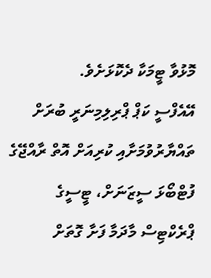މޮޅުވާ ޓީމަކާ ދެކޮޅަށެވެ.
އޭއެފްސީ ކަޕް ޕްރިލިމިނަރީ ބުރަށް ތައްޔާރުވުމަށާއި ކުރިއަށް އޮތް ރާއްޖޭގެ ފުޓްބޯޅަ ސީޒަނަށް، ޓީސީގެ ޕްރެކްޓިސް މާދަމާ ފަށާ ގޮތަށް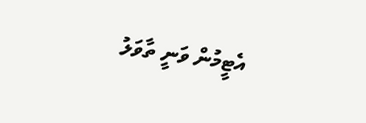އެޓީމުން ވަނީ ތާވަލު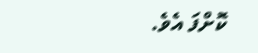ކޮށްފަ އެވެ.